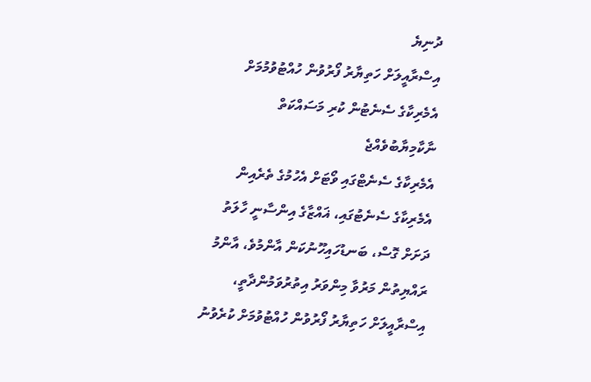ދުނިޔެ
އިސްރާއީލަށް ހަތިޔާރު ފޯރުވުން ހުއްޓުވުމުމަށް އެމެރިކާގެ ސެނެޓުން ކުރި މަސައްކަތް ނާކާމިޔާބުވެއްޖެ
އެމެރިކާގެ ސެނެޓްގައި ވޯޓަށް އެހުމުގެ ތެރެއިން
އެމެރިކާގެ ސެނެޓުގައި، ޣައްޒާގެ އިންސާނީ ހާލަތު ދަށަށް ގޮސް، ބަނޑުހައިހޫނުކަން އާންމުވެ، އާންމު ރައްޔިތުން މަރުވާ މިންވަރު އިތުރުވަމުންދާތީ، އިސްރާއީލަށް ހަތިޔާރު ފޯރުވުން ހުއްޓުވުމަށް ކުރެވުނު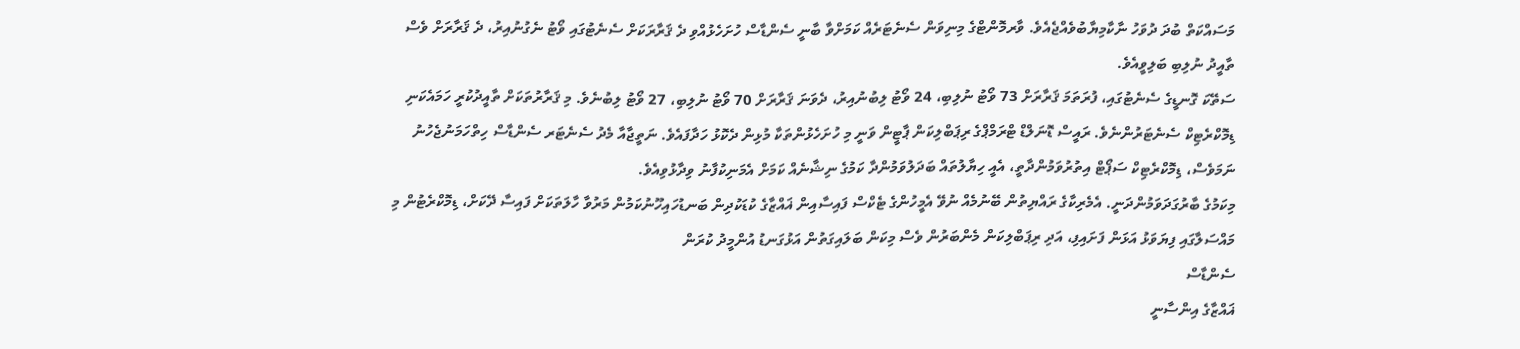މަސައްކަތް ބުދަ ދުވަހު ނާކާމިޔާބުވެއްޖެއެވެ. ވާރމޮންޓްގެ މިނިވަން ސެނެޓަރެއް ކަމަށްވާ ބާނީ ސެންޑާސް ހުށަހެޅުއްވި ދެ ޤަރާރަކަށް ސެނެޓުގައި ވޯޓު ނެގުނުއިރު، ދެ ޤަރާރަށް ވެސް ތާއީދު ނުލިބި ބަލިވީއެވެ.
ސަތޭކަ ގޮނޑީގެ ސެނެޓުގައި، ފުރަތަމަ ޤަރާރަށް 73 ވޯޓު ނުލިބި، 24 ވޯޓު ލިބުނުއިރު، ދެވަނަ ޤަރާރަށް 70 ވޯޓު ނުލިބި، 27 ވޯޓު ލިބުނެވެ. މި ޤަރާރުތަކަށް ތާއީދުކުރީ ހަމައެކަނި ޑިމޮކްރެޓިކް ސެނެޓަރުންނެވެ. ރައީސް ޑޮނަލްޑް ޓްރަމްޕްގެ ރިޕަބްލިކަން ޕާޓީން ވަނީ މި ހުށަހެޅުންތަކާ މުޅިން ދެކޮޅު ހަދާފައެވެ. ނަތީޖާއާ މެދު ސެނެޓަރ ސެންޑާސް ހިތްހަމަނުޖެހުނު ނަމަވެސް، ޑިމޮކްރެޓިކް ސަޕޯޓް އިތުރުވަމުންދާތީ، އެއީ ހިޔާލުތައް ބަދަލުވަމުންދާ ކަމުގެ ނިޝާނެއް ކަމަށް އެމަނިކުފާނު ވިދާޅުވިއެވެ.
މިކަމުގެ ބާރުގަދަވަމުންދަނީ. އެމެރިކާގެ ރައްޔިތުން ބޭނުމެއް ނުވޭ އެމީހުންގެ ޓެކްސް ފައިސާއިން ޣައްޒާގެ ކުޑަކުދިން ބަނޑުހައިހޫނުކަމުން މަރުވާ ހާލަތަކަށް ފައިސާ ދޭކަށް، ޑިމޮކްރެޓުން މި މައްސަލާގައި ފިޔަވަޅު އަޅަން ފަށައިފި، އަދި ރިޕަބްލިކަން މެންބަރުން ވެސް މިކަން ބަލައިގަތުން އަޅުގަނޑު އުންމީދު ކުރަން
ސެންޑާސް
ޣައްޒާގެ އިންސާނީ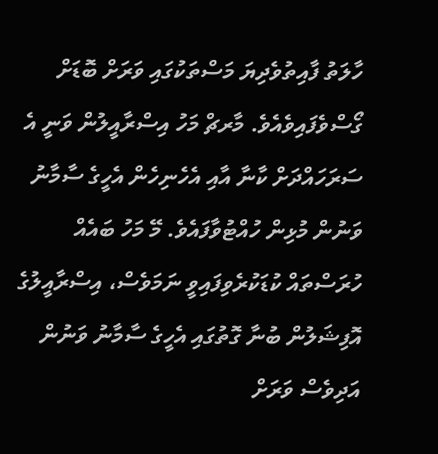ހާލަތު ފާއިތުވެދިޔަ މަސްތަކުގައި ވަރަށް ބޮޑަށް ގޯސްވެފައިވެއެވެ. މާރޗް މަހު އިސްރާއީލުން ވަނީ އެ ސަރަހައްދަށް ކާނާ އާއި އެހެނިހެން އެހީގެ ސާމާނު ވަނުން މުޅިން ހުއްޓުވާފައެވެ. މޭ މަހު ބައެއް ހުރަސްތައް ކުޑަކުރެވިފައިވީ ނަމަވެސް، އިސްރާއީލުގެ އޮފިޝަލުން ބުނާ ގޮތުގައި އެހީގެ ސާމާނު ވަނުން އަދިވެސް ވަރަށް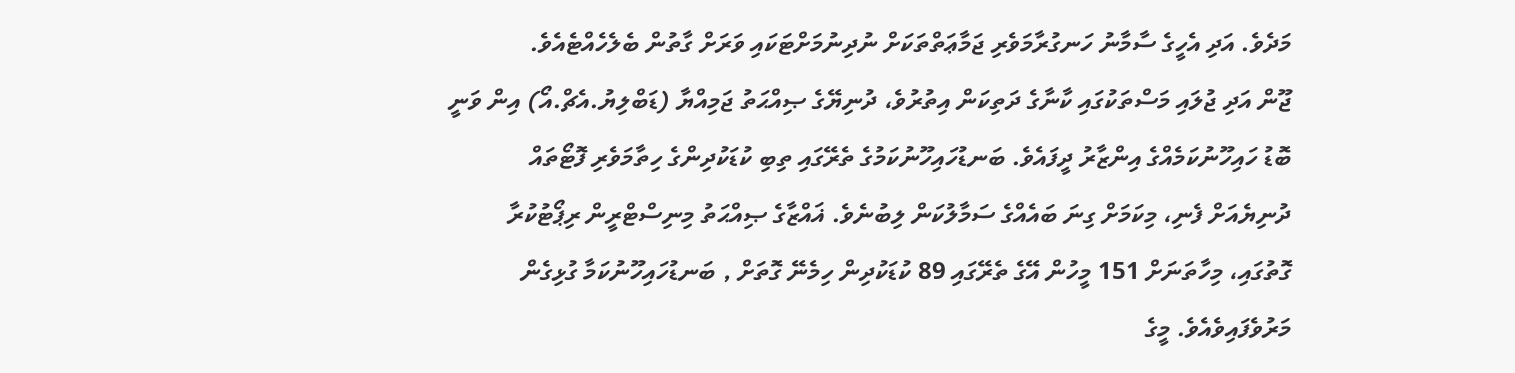މަދެވެ. އަދި އެހީގެ ސާމާނު ހަނގުރާމަވެރި ޖަމާޢަތްތަކަށް ނުދިނުމަށްޓަކައި ވަރަށް ގާތުން ބެލެހެއްޓެއެވެ.
ޖޫން އަދި ޖުލައި މަސްތަކުގައި ކާނާގެ ދަތިކަން އިތުރުވެ، ދުނިޔޭގެ ޞިއްޙަތު ޖަމިއްޔާ (ޑަބްލިޔު.އެޗް.އޯ) އިން ވަނީ ބޮޑު ހައިހޫނުކަމެއްގެ އިންޒާރު ދީފައެވެ. ބަނޑުހައިހޫނުކަމުގެ ތެރޭގައި ތިބި ކުޑަކުދިންގެ ހިތާމަވެރި ފޮޓޯތައް ދުނިޔެއަށް ފެނި، މިކަމަށް ގިނަ ބައެއްގެ ސަމާލުކަން ލިބުނެވެ. ޣައްޒާގެ ޞިއްޙަތު މިނިސްޓްރީން ރިޕޯޓުކުރާ ގޮތުގައި، މިހާތަނަށް 151 މީހުން އޭގެ ތެރޭގައި 89 ކުޑަކުދިން ހިމެނޭ ގޮތަށް , ބަނޑުހައިހޫނުކަމާ ގުޅިގެން މަރުވެފައިވެއެވެ. މީގެ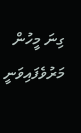ގިނަ މީހުން މަރުވެފައިވަނީ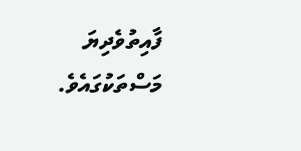ފާއިތުވެދިޔަ މަސްތަކުގައެވެ.